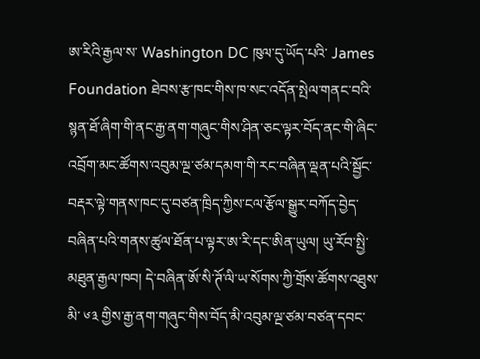ཨ་རིའི་རྒྱལ་ས་ Washington DC ཁུལ་དུ་ཡོད་པའི་ James Foundation ཐེབས་རྩ་ཁང་གིས་ཁ་སང་འདོན་སྤེལ་གནང་བའི་སྙན་ཐོ་ཞིག་གི་ནང་རྒྱ་ནག་གཞུང་གིས་ཤིན་ཅང་ལྟར་བོད་ནང་གི་ཞིང་འབྲོག་མང་ཚོགས་འབུམ་ལྔ་ཙམ་དམག་གི་རང་བཞིན་ལྡན་པའི་སྦྱོང་བརྡར་ལྟེ་གནས་ཁང་དུ་བཙན་ཁྲིད་ཀྱིས་ངལ་རྩོལ་སྒྱུར་བཀོད་བྱེད་བཞིན་པའི་གནས་ཚུལ་ཐོན་པ་ལྟར་ཨ་རི་དང་ཨིན་ཡུལ། ཡུ་རོབ་སྤྱི་མཐུན་རྒྱལ་ཁབ། དེ་བཞིན་ཨོ་སི་ཊོ་ལི་ཡ་སོགས་ཀྱི་གྲོས་ཚོགས་འཐུས་མི་ ༦༣ གྱིས་རྒྱ་ནག་གཞུང་གིས་བོད་མི་འབུམ་ལྔ་ཙམ་བཙན་དབང་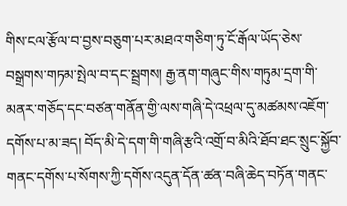གིས་ངལ་རྩོལ་བ་བྱས་བཅུག་པར་མཐའ་གཅིག་ཏུ་ངོ་རྒོལ་ཡོད་ཅེས་བསྒྲགས་གཏམ་སྤེལ་བ་དང་སྦྲགས། རྒྱ་ནག་གཞུང་གིས་གཏུམ་དྲག་གི་མནར་གཅོད་དང་བཙན་གནོན་གྱི་ལས་གཞི་དེ་འཕྲལ་དུ་མཚམས་འཇོག་དགོས་པ་མ་ཟད། བོད་མི་དེ་དག་གི་གཞི་རྩའི་འགྲོ་བ་མིའི་ཐོབ་ཐང་སྲུང་སྐྱོབ་གནང་དགོས་པ་སོགས་ཀྱི་དགོས་འདུན་དོན་ཚན་བཞི་ཆེད་བཏོན་གནང་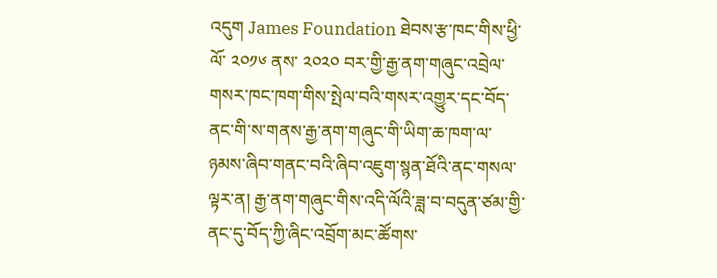འདུག James Foundation ཐེབས་རྩ་ཁང་གིས་ཕྱི་ལོ་ ༢༠༡༦ ནས་ ༢༠༢༠ བར་གྱི་རྒྱ་ནག་གཞུང་འབྲེལ་གསར་ཁང་ཁག་གིས་སྤེལ་བའི་གསར་འགྱུར་དང་བོད་ནང་གི་ས་གནས་རྒྱ་ནག་གཞུང་གི་ཡིག་ཆ་ཁག་ལ་ཉམས་ཞིབ་གནང་བའི་ཞིབ་འཇུག་སྙན་ཐོའི་ནང་གསལ་ལྟར་ན། རྒྱ་ནག་གཞུང་གིས་འདི་ལོའི་ཟླ་བ་བདུན་ཙམ་གྱི་ནང་དུ་བོད་ཀྱི་ཞིང་འབྲོག་མང་ཚོགས་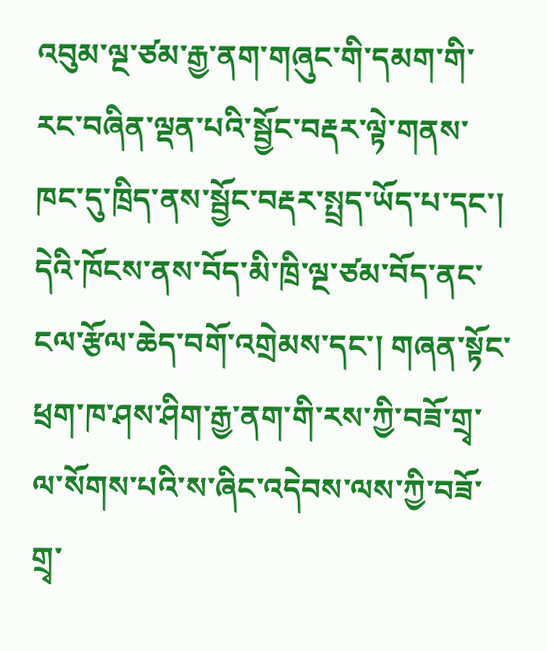འབུམ་ལྔ་ཙམ་རྒྱ་ནག་གཞུང་གི་དམག་གི་རང་བཞིན་ལྡན་པའི་སྦྱོང་བརྡར་ལྟེ་གནས་ཁང་དུ་ཁྲིད་ནས་སྦྱོང་བརྡར་སྤྲད་ཡོད་པ་དང་། དེའི་ཁོངས་ནས་བོད་མི་ཁྲི་ལྔ་ཙམ་བོད་ནང་ངལ་རྩོལ་ཆེད་བགོ་འགྲེམས་དང་། གཞན་སྟོང་ཕྲག་ཁ་ཤས་ཤིག་རྒྱ་ནག་གི་རས་ཀྱི་བཟོ་གྲྭ་ལ་སོགས་པའི་ས་ཞིང་འདེབས་ལས་ཀྱི་བཟོ་གྲྭ་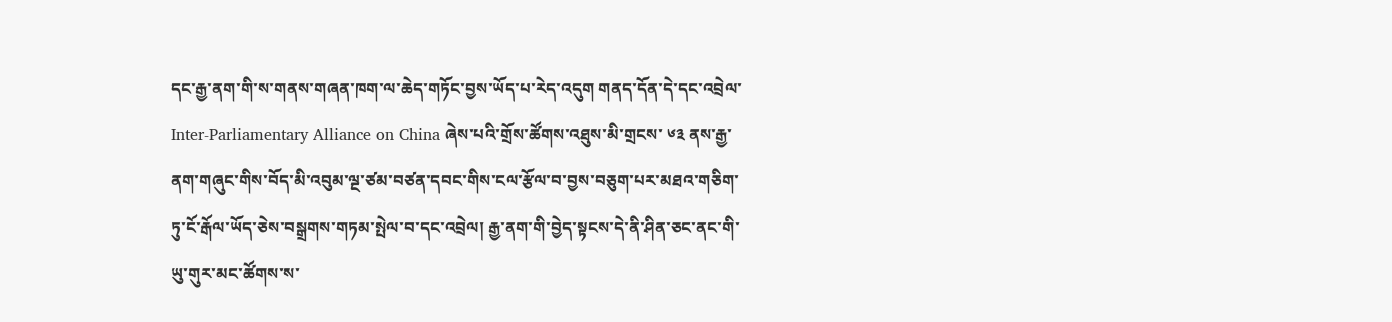དང་རྒྱ་ནག་གི་ས་གནས་གཞན་ཁག་ལ་ཆེད་གཏོང་བྱས་ཡོད་པ་རེད་འདུག གནད་དོན་དེ་དང་འབྲེལ་ Inter-Parliamentary Alliance on China ཞེས་པའི་གྲོས་ཚོགས་འཐུས་མི་གྲངས་ ༦༣ ནས་རྒྱ་ནག་གཞུང་གིས་བོད་མི་འབུམ་ལྔ་ཙམ་བཙན་དབང་གིས་ངལ་རྩོལ་བ་བྱས་བཅུག་པར་མཐའ་གཅིག་ཏུ་ངོ་རྒོལ་ཡོད་ཅེས་བསྒྲགས་གཏམ་སྤེལ་བ་དང་འབྲེལ། རྒྱ་ནག་གི་བྱེད་སྟངས་དེ་ནི་ཤིན་ཅང་ནང་གི་ཡུ་གུར་མང་ཚོགས་ས་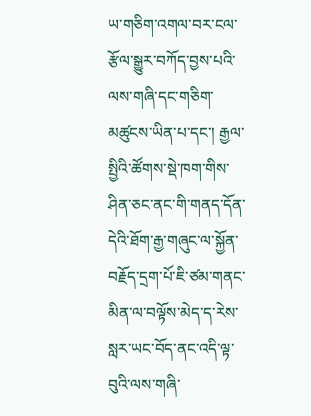ཡ་གཅིག་འགལ་བར་ངལ་རྩོལ་སྒྱུར་བཀོད་བྱས་པའི་ལས་གཞི་དང་གཅིག་མཚུངས་ཡིན་པ་དང་། རྒྱལ་སྤྱིའི་ཚོགས་སྡེ་ཁག་གིས་ ཤིན་ཅང་ནང་གི་གནད་དོན་དེའི་ཐོག་རྒྱ་གཞུང་ལ་སྐྱོན་བརྗོད་དྲག་པོ་ཇི་ཙམ་གནང་མིན་ལ་བལྟོས་མེད་ད་རེས་སླར་ཡང་བོད་ནང་འདི་ལྟ་བུའི་ལས་གཞི་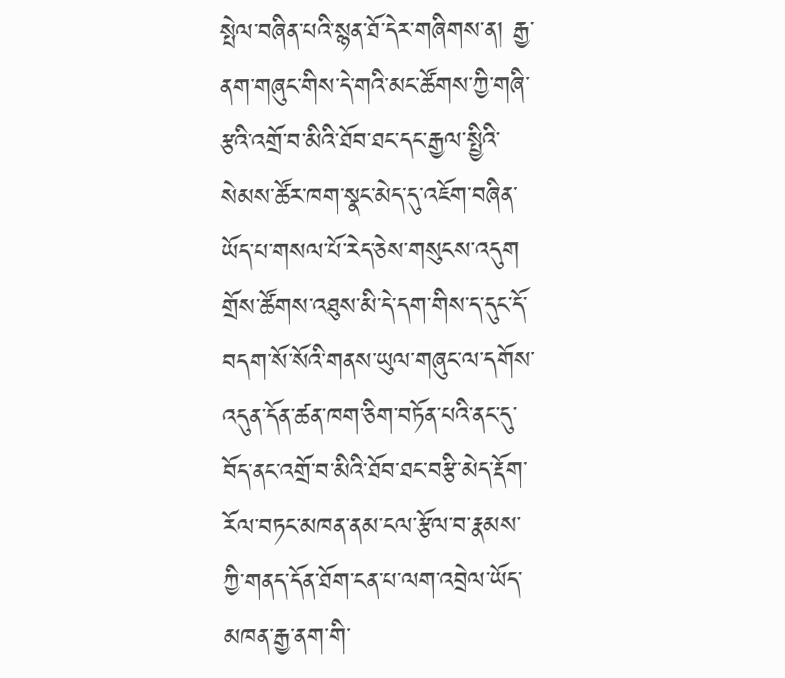སྤེལ་བཞིན་པའི་སྙན་ཐོ་དེར་གཞིགས་ན། རྒྱ་ནག་གཞུང་གིས་དེ་གའི་མང་ཚོགས་ཀྱི་གཞི་རྩའི་འགྲོ་བ་མིའི་ཐོབ་ཐང་དང་རྒྱལ་སྤྱིའི་སེམས་ཚོར་ཁག་སྣང་མེད་དུ་འཇོག་བཞིན་ཡོད་པ་གསལ་པོ་རེད་ཅེས་གསུངས་འདུག གྲོས་ཚོགས་འཐུས་མི་དེ་དག་གིས་ད་དུང་དོ་བདག་སོ་སོའི་གནས་ཡུལ་གཞུང་ལ་དགོས་འདུན་དོན་ཚན་ཁག་ཅིག་བཏོན་པའི་ནང་དུ་བོད་ནང་འགྲོ་བ་མིའི་ཐོབ་ཐང་བརྩི་མེད་རྡོག་རོལ་བཏང་མཁན་ནམ་ངལ་རྩོལ་བ་རྣམས་ཀྱི་གནད་དོན་ཐོག་ངན་པ་ལག་འབྲེལ་ཡོད་མཁན་རྒྱ་ནག་གི་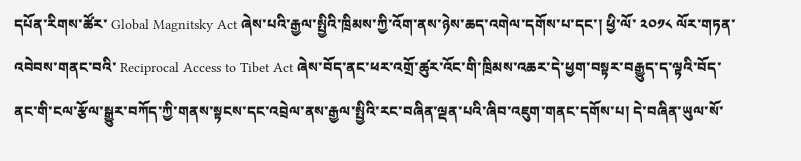དཔོན་རིགས་ཚོར་ Global Magnitsky Act ཞེས་པའི་རྒྱལ་སྤྱིའི་ཁྲིམས་ཀྱི་འོག་ནས་ཉེས་ཆད་འགེལ་དགོས་པ་དང་། ཕྱི་ལོ་ ༢༠༡༨ ལོར་གཏན་འབེབས་གནང་བའི་ Reciprocal Access to Tibet Act ཞེས་བོད་ནང་ཕར་འགྲོ་ཚུར་འོང་གི་ཁྲིམས་འཆར་དེ་ཕྱག་བསྟར་བརྒྱུད་ད་ལྟའི་བོད་ནང་གི་ངལ་རྩོལ་སྒྱུར་བཀོད་ཀྱི་གནས་སྟངས་དང་འབྲེལ་ནས་རྒྱལ་སྤྱིའི་རང་བཞིན་ལྡན་པའི་ཞིབ་འཇུག་གནང་དགོས་པ། དེ་བཞིན་ཡུལ་སོ་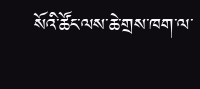སོའི་ཚོང་ལས་ཆེ་གྲས་ཁག་ལ་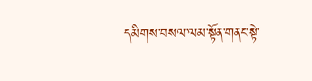དམིགས་བསལ་ལམ་སྟོན་གནང་སྟེ་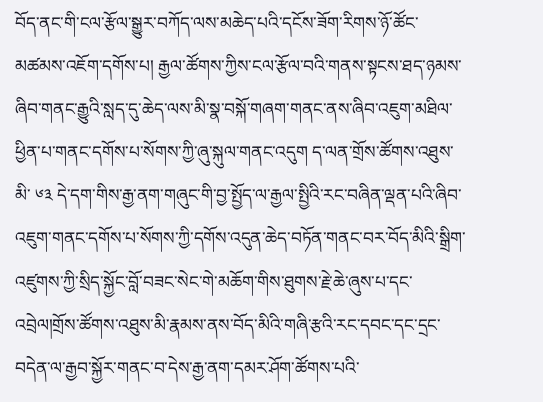བོད་ནང་གི་ངལ་རྩོལ་སྒྱུར་བཀོད་ལས་མཆེད་པའི་དངོས་ཟོག་རིགས་ཉོ་ཚོང་མཚམས་འཇོག་དགོས་པ། རྒྱལ་ཚོགས་ཀྱིས་ངལ་རྩོལ་བའི་གནས་སྟངས་ཐད་ཉམས་ཞིབ་གནང་རྒྱུའི་སླད་དུ་ཆེད་ལས་མི་སྣ་བསྐོ་གཞག་གནང་ནས་ཞིབ་འཇུག་མཐིལ་ཕྱིན་པ་གནང་དགོས་པ་སོགས་ཀྱི་ཞུ་སྐུལ་གནང་འདུག ད་ལན་གྲོས་ཚོགས་འཐུས་མི་ ༦༣ དེ་དག་གིས་རྒྱ་ནག་གཞུང་གི་བྱ་སྤྱོད་ལ་རྒྱལ་སྤྱིའི་རང་བཞིན་ལྡན་པའི་ཞིབ་འཇུག་གནང་དགོས་པ་སོགས་ཀྱི་དགོས་འདུན་ཆེད་བཏོན་གནང་བར་བོད་མིའི་སྒྲིག་འཛུགས་ཀྱི་སྲིད་སྐྱོང་བློ་བཟང་སེང་གེ་མཆོག་གིས་ཐུགས་རྗེ་ཆེ་ཞུས་པ་དང་འབྲེལ།གྲོས་ཚོགས་འཐུས་མི་རྣམས་ནས་བོད་མིའི་གཞི་རྩའི་རང་དབང་དང་དྲང་བདེན་ལ་རྒྱབ་སྐྱོར་གནང་བ་དེས་རྒྱ་ནག་དམར་ཤོག་ཚོགས་པའི་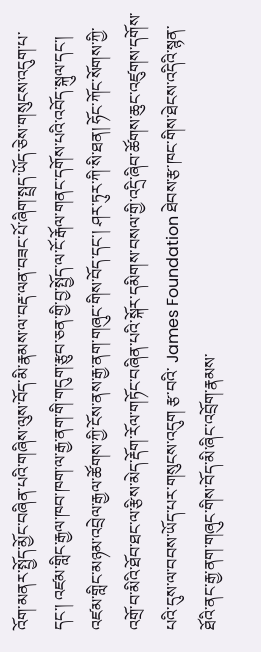འོག་མནར་སྤྱོད་མྱོང་བཞིན་པའི་གཞིས་ལུས་བོད་མི་རྣམས་ལ་བརྡ་ལན་བཟང་པོ་ཞིག་སྤྲད་ཡོད་ཅེས་གསུངས་འདུག་པ་དང་། འཛམ་གླིང་རྒྱལ་ཁབ་ཁག་ལ་རྒྱ་ནག་གི་གདུག་རྩུབ་ཅན་གྱི་བྱ་སྤྱོད་ལ་ངོ་རྒོལ་གནང་དགོས་པའི་འབོད་སྐུལ་དང་། འཛམ་གླིང་མཉམ་འབྲེལ་རྒྱལ་ཚོགས་ཀྱི་ངོས་ནས་རྒྱ་ནག་གཞུང་གིས་བོད་དང་། ཤར་ཏུར་ཀི་སི་ཐན། ཧོང་ཀོང་སོགས་ཀྱི་འགྲོ་བ་མིའི་ཐོབ་ཐང་ལ་རྩིས་མེད་རྡོག་རོལ་གཏོང་བཞིན་པའི་སྐོར་དམིགས་བསལ་གྱི་འདྲི་ཞིབ་ཚོགས་ཆུང་འཛུགས་དགོས་པའི་དུས་ལ་བབས་ཡོད་པར་གསུངས་འདུག རྩ་བའི་ James Foundation ཐེབས་རྩ་ཁང་གིས་ཐེངས་འདིའི་སྙན་ཐོའི་ནང་རྒྱ་ནག་གཞུང་གིས་བོད་མི་ཞིང་འབྲོག་རྣམས་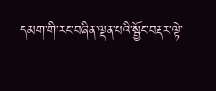དམག་གི་རང་བཞིན་ལྡན་པའི་སྦྱོང་བརྡར་ལྟེ་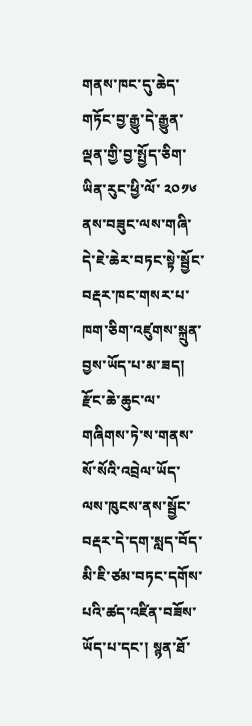གནས་ཁང་དུ་ཆེད་གཏོང་བྱ་རྒྱུ་དེ་རྒྱུན་ལྡན་གྱི་བྱ་སྤྱོད་ཅིག་ཡིན་རུང་ཕྱི་ལོ་ ༢༠༡༦ ནས་བཟུང་ལས་གཞི་དེ་ཇེ་ཆེར་བཏང་སྟེ་སྦྱོང་བརྡར་ཁང་གསར་པ་ཁག་ཅིག་འཛུགས་སྐྲུན་བྱས་ཡོད་པ་མ་ཟད། རྫོང་ཆེ་ཆུང་ལ་གཞིགས་ཏེ་ས་གནས་སོ་སོའི་འབྲེལ་ཡོད་ལས་ཁུངས་ནས་སྦྱོང་བརྡར་དེ་དག་སླད་བོད་མི་ཇི་ཙམ་བཏང་དགོས་པའི་ཚད་འཛིན་བཟོས་ཡོད་པ་དང་། སྙན་ཐོ་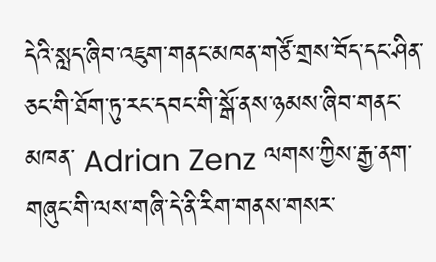དེའི་སླད་ཞིབ་འཇུག་གནང་མཁན་གཙོ་གྲས་བོད་དང་ཤིན་ཅང་གི་ཐོག་ཏུ་རང་དབང་གི་སྒོ་ནས་ཉམས་ཞིབ་གནང་མཁན་ Adrian Zenz ལགས་ཀྱིས་རྒྱ་ནག་གཞུང་གི་ལས་གཞི་དེ་ནི་རིག་གནས་གསར་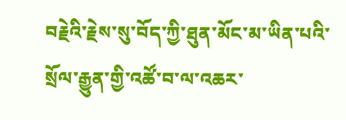བརྗེའི་རྗེས་སུ་བོད་ཀྱི་ཐུན་མོང་མ་ཡིན་པའི་སྲོལ་རྒྱུན་གྱི་འཚོ་བ་ལ་འཆར་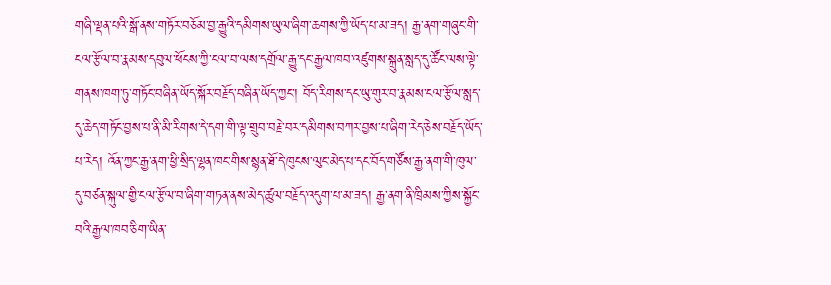གཞི་ལྡན་པའི་སྒོ་ནས་གཏོར་བཅོམ་བྱ་རྒྱུའི་དམིགས་ཡུལ་ཞིག་ཆགས་ཀྱི་ཡོད་པ་མ་ཟད། རྒྱ་ནག་གཞུང་གི་ངལ་རྩོལ་བ་རྣམས་དབུལ་ཕོངས་ཀྱི་ངལ་བ་ལས་དགྲོལ་རྒྱུ་དང་རྒྱལ་ཁབ་འཛུགས་སྐྲུན་སླད་དུ་ཚོང་ལས་ལྟེ་གནས་ཁག་ཏུ་གཏོང་བཞིན་ཡོད་སྐོར་བརྗོད་བཞིན་ཡོད་ཀྱང་། བོད་རིགས་དང་ཡུ་གུར་བ་རྣམས་ངལ་རྩོལ་སླད་དུ་ཆེད་གཏོང་བྱས་པ་ནི་མི་རིགས་དེ་དག་གི་ལྟ་གྲུབ་བརྗེ་བར་དམིགས་བཀར་བྱས་པ་ཞིག་རེད་ཅེས་བརྗོད་ཡོད་པ་རེད། འོན་ཀྱང་རྒྱ་ནག་ཕྱི་སྲིད་ལྷན་ཁང་གིས་སྙན་ཐོ་དེ་ཁུངས་ལུང་མེད་པ་དང་བོད་གཙོས་རྒྱ་ནག་གི་ཁུལ་དུ་བཙན་སྐུལ་གྱི་ངལ་རྩོལ་བ་ཞིག་གཏན་ནས་མེད་ཚུལ་བརྗོད་འདུག་པ་མ་ཟད། རྒྱ་ནག་ནི་ཁྲིམས་ཀྱིས་སྐྱོང་བའི་རྒྱལ་ཁབ་ཅིག་ཡིན་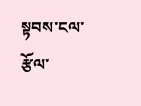སྟབས་ངལ་རྩོལ་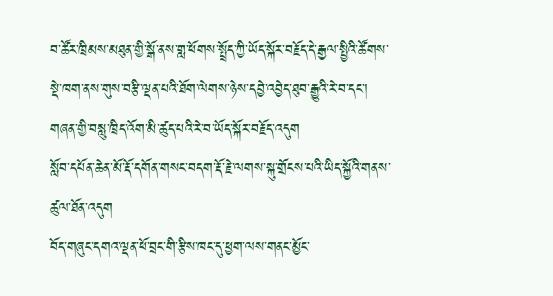བ་ཚོར་ཁྲིམས་མཐུན་གྱི་སྒོ་ནས་གླ་ཕོགས་སྤྲོད་ཀྱི་ཡོད་སྐོར་བརྗོད་དེ་རྒྱལ་སྤྱིའི་ཚོགས་སྡེ་ཁག་ནས་གུས་བརྩི་ལྡན་པའི་ཐོག་ལེགས་ཉེས་དབྱེ་འབྱེད་ཐུབ་རྒྱུའི་རེ་བ་དང་། གཞན་གྱི་བསླུ་ཁྲིད་འོག་མི་ཚུད་པའི་རེ་བ་ཡོད་སྐོར་བརྗོད་འདུག
སློབ་དཔོན་ཆེན་མོ་རྡོ་དགོན་གསང་བདག་རྡོ་རྗེ་ལགས་སྐུ་གྲོངས་པའི་ཡིད་སྐྱོའི་གནས་ཚུལ་ཐོན་འདུག
བོད་གཞུང་དགའ་ལྡན་ཕོ་བྲང་གི་རྩིས་ཁང་དུ་ཕྱག་ལས་གནང་མྱོང་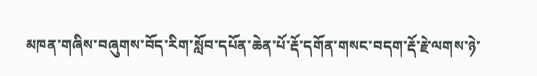མཁན་གཞིས་བཞུགས་བོད་རིག་སློབ་དཔོན་ཆེན་པོ་རྡོ་དགོན་གསང་བདག་རྡོ་རྗེ་ལགས་ཉེ་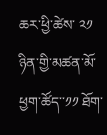ཆར་ཕྱི་ཚེས་ ༢༡ ཉིན་གྱི་མཚན་མོ་ཕྱག་ཚོད་་༡༡ ཐོག་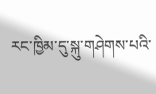རང་ཁྱིམ་དུ་སྐུ་གཤེགས་པའི་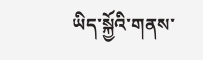ཡིད་སྐྱོའི་གནས་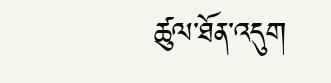ཚུལ་ཐོན་འདུག